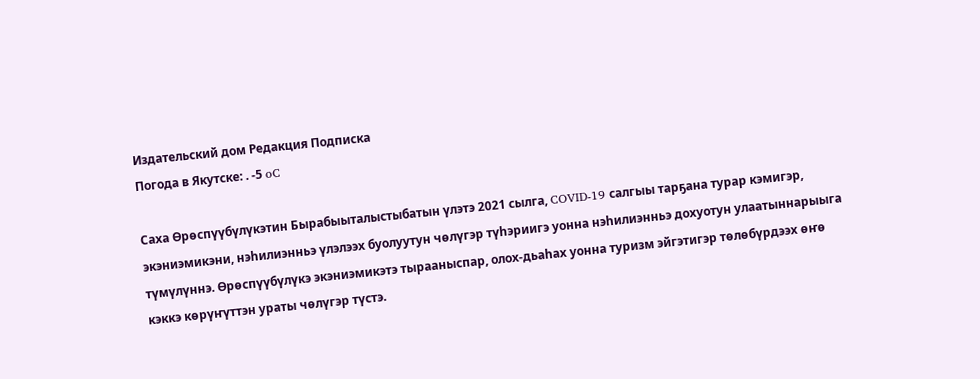Издательский дом Редакция Подписка
Погода в Якутске: . -5 oC

Саха Өрөспүүбүлүкэтин Бырабыыталыстыбатын үлэтэ 2021 сылга, COVID-19 салгыы тарҕана турар кэмигэр, экэниэмикэни, нэһилиэнньэ үлэлээх буолуутун чөлүгэр түһэриигэ уонна нэһилиэнньэ дохуотун улаатыннарыыга түмүлүннэ. Өрөспүүбүлүкэ экэниэмикэтэ тырааныспар, олох-дьаһах уонна туризм эйгэтигэр төлөбүрдээх өҥө кэккэ көрүҥүттэн ураты чөлүгэр түстэ.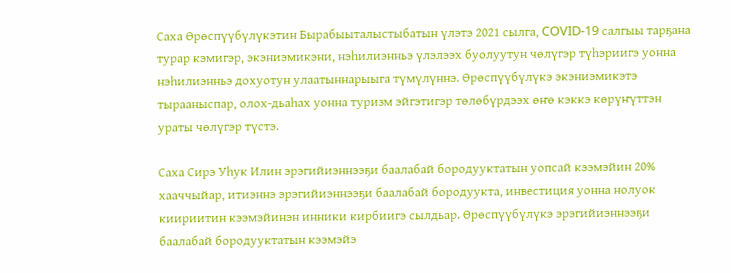Саха Өрөспүүбүлүкэтин Бырабыыталыстыбатын үлэтэ 2021 сылга, COVID-19 салгыы тарҕана турар кэмигэр, экэниэмикэни, нэһилиэнньэ үлэлээх буолуутун чөлүгэр түһэриигэ уонна нэһилиэнньэ дохуотун улаатыннарыыга түмүлүннэ. Өрөспүүбүлүкэ экэниэмикэтэ тырааныспар, олох-дьаһах уонна туризм эйгэтигэр төлөбүрдээх өҥө кэккэ көрүҥүттэн ураты чөлүгэр түстэ.

Саха Сирэ Уһук Илин эрэгийиэннээҕи баалабай бородууктатын уопсай кээмэйин 20% хааччыйар, итиэннэ эрэгийиэннээҕи баалабай бородуукта, инвестиция уонна нолуок киириитин кээмэйинэн инники кирбиигэ сылдьар. Өрөспүүбүлүкэ эрэгийиэннээҕи баалабай бородууктатын кээмэйэ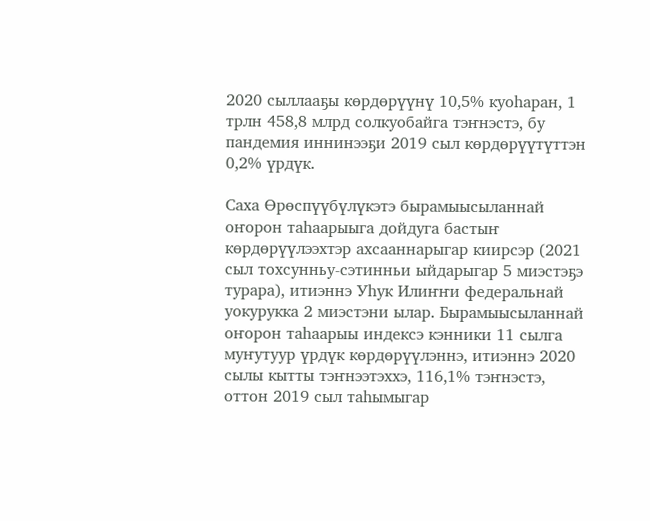2020 сыллааҕы көрдөрүүнү 10,5% куоһаран, 1 трлн 458,8 млрд солкуобайга тэҥнэстэ, бу пандемия иннинээҕи 2019 сыл көрдөрүүтүттэн 0,2% үрдүк.

Саха Өрөспүүбүлүкэтэ бырамыысыланнай оҥорон таһаарыыга дойдуга бастыҥ көрдөрүүлээхтэр ахсааннарыгар киирсэр (2021 сыл тохсунньу-сэтинньи ыйдарыгар 5 миэстэҕэ турара), итиэннэ Уһук Илиҥҥи федеральнай уокурукка 2 миэстэни ылар. Бырамыысыланнай оҥорон таһаарыы индексэ кэнники 11 сылга муҥутуур үрдүк көрдөрүүлэннэ, итиэннэ 2020 сылы кытты тэҥнээтэххэ, 116,1% тэҥнэстэ, оттон 2019 сыл таһымыгар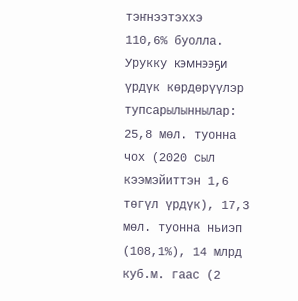тэҥнээтэххэ  110,6% буолла. Урукку кэмнээҕи үрдүк көрдөрүүлэр тупсарылыннылар: 25,8 мөл. туонна чох (2020 сыл кээмэйиттэн 1,6 төгүл үрдүк), 17,3 мөл. туонна ньиэп (108,1%), 14 млрд куб.м. гаас (2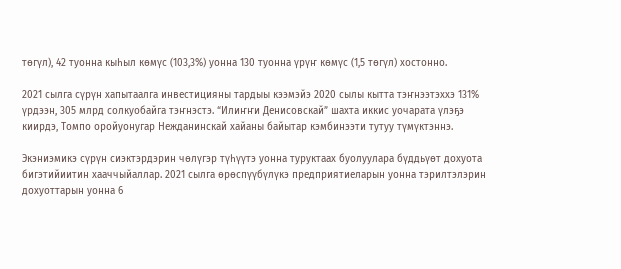төгүл), 42 туонна кыһыл көмүс (103,3%) уонна 130 туонна үрүҥ көмүс (1,5 төгүл) хостонно.

2021 сылга сүрүн хапытаалга инвестицияны тардыы кээмэйэ 2020 сылы кытта тэҥнээтэххэ 131% үрдээн, 305 млрд солкуобайга тэҥнэстэ. “Илиҥҥи Денисовскай” шахта иккис уочарата үлэҕэ киирдэ, Томпо оройуонугар Нежданинскай хайаны байытар кэмбинээти тутуу түмүктэннэ.

Экэниэмикэ сүрүн сиэктэрдэрин чөлүгэр түһүүтэ уонна туруктаах буолуулара бүддьүөт дохуота бигэтийиитин хааччыйаллар. 2021 сылга өрөспүүбүлүкэ предприятиеларын уонна тэрилтэлэрин дохуоттарын уонна 6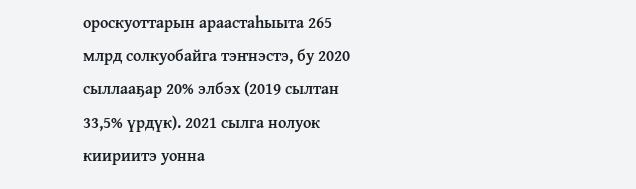ороскуоттарын араастаһыыта 265 млрд солкуобайга тэҥнэстэ, бу 2020 сыллааҕар 20% элбэх (2019 сылтан 33,5% үрдүк). 2021 сылга нолуок киириитэ уонна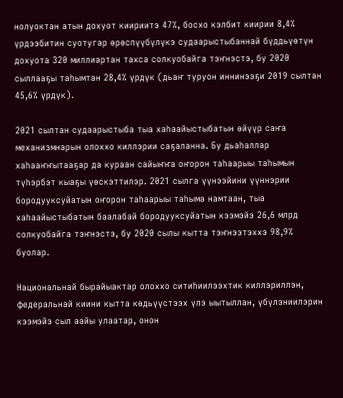нолуоктан атын дохуот киириитэ 47%, босхо кэлбит киирии 8,4% үрдээбитин суотугар өрөспүүбүлүкэ судаарыстыбаннай бүддьүөтүн дохуота 320 миллиартан тахса солкуобайга тэҥнэстэ, бу 2020 сыллааҕы таһымтан 28,4% үрдүк (дьаҥ туруон иннинээҕи 2019 сылтан 45,6% үрдүк).

2021 сылтан судаарыстыба тыа хаһаайыстыбатын өйүүр саҥа механизмнарын олоххо киллэрии саҕаланна. Бу дьаһаллар хаһааҥҥытааҕар да кураан сайыҥҥа оҥорон таһаарыы таһымын түһэрбэт кыаҕы үөскэттилэр. 2021 сылга үүнээйини үүннэрии бородууксуйатын оҥорон таһаарыы таһыма намтаан, тыа хаһаайыстыбатын баалабай бородууксуйатын кээмэйэ 26,6 млрд солкуобайга тэҥнэстэ, бу 2020 сылы кытта тэҥнээтэххэ 98,9% буолар.

Национальнай бырайыактар олоххо ситиһиилээхтик киллэриллэн, федеральнай киини кытта көдьүүстээх үлэ ыытыллан, үбүлэниилэрин кээмэйэ сыл аайы улаатар, онон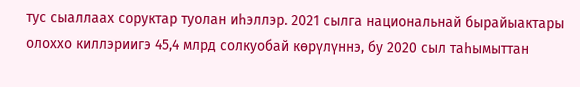тус сыаллаах соруктар туолан иһэллэр. 2021 сылга национальнай бырайыактары олоххо киллэриигэ 45,4 млрд солкуобай көрүлүннэ, бу 2020 сыл таһымыттан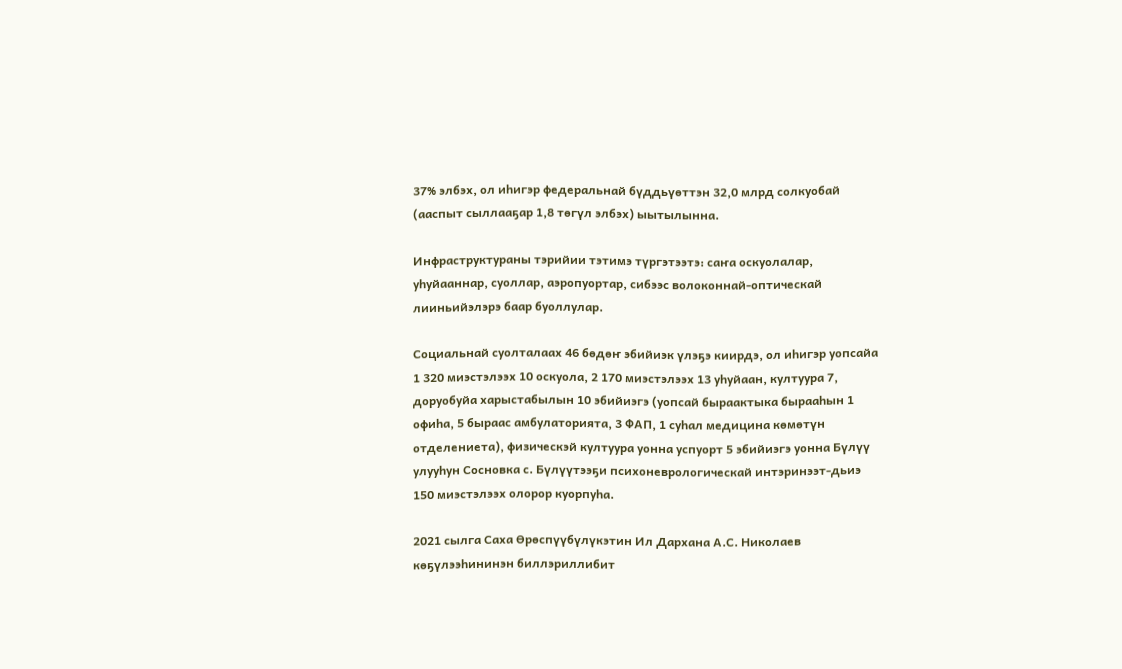37% элбэх, ол иһигэр федеральнай бүддьүөттэн 32,0 млрд солкуобай (ааспыт сыллааҕар 1,8 төгүл элбэх) ыытылынна.

Инфраструктураны тэрийии тэтимэ түргэтээтэ: саҥа оскуолалар, уһуйааннар, суоллар, аэропуортар, сибээс волоконнай-оптическай лииньийэлэрэ баар буоллулар.

Социальнай суолталаах 46 бөдөҥ эбийиэк үлэҕэ киирдэ, ол иһигэр уопсайа 1 320 миэстэлээх 10 оскуола, 2 170 миэстэлээх 13 уһуйаан, култуура 7, доруобуйа харыстабылын 10 эбийиэгэ (уопсай быраактыка бырааһын 1 офиһа, 5 быраас амбулаторията, 3 ФАП, 1 суһал медицина көмөтүн отделениета), физическэй култуура уонна успуорт 5 эбийиэгэ уонна Бүлүү улууһун Сосновка с. Бүлүүтээҕи психоневрологическай интэринээт-дьиэ 150 миэстэлээх олорор куорпуһа.

2021 сылга Саха Өрөспүүбүлүкэтин Ил Дархана А.С. Николаев көҕүлээһининэн биллэриллибит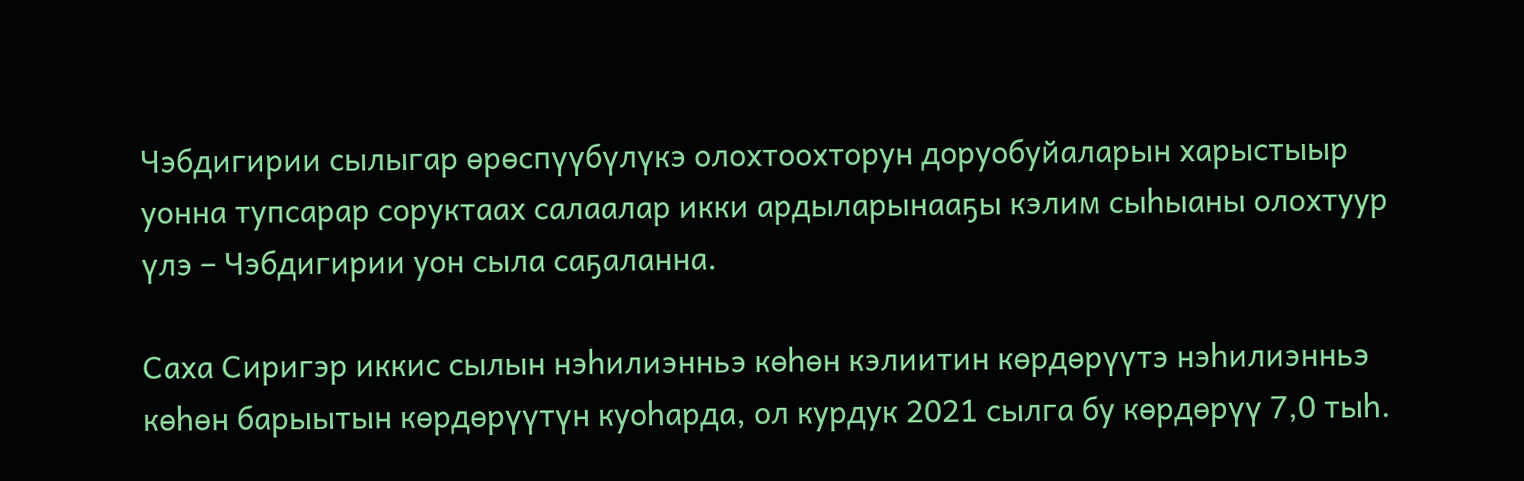Чэбдигирии сылыгар өрөспүүбүлүкэ олохтоохторун доруобуйаларын харыстыыр уонна тупсарар соруктаах салаалар икки ардыларынааҕы кэлим сыһыаны олохтуур үлэ – Чэбдигирии уон сыла саҕаланна.

Саха Сиригэр иккис сылын нэһилиэнньэ көһөн кэлиитин көрдөрүүтэ нэһилиэнньэ көһөн барыытын көрдөрүүтүн куоһарда, ол курдук 2021 сылга бу көрдөрүү 7,0 тыһ.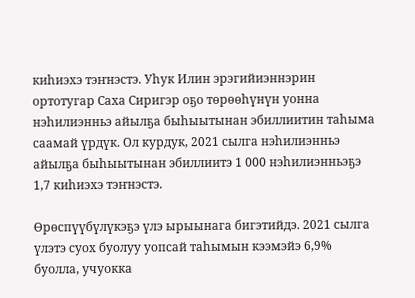киһиэхэ тэҥнэстэ. Уһук Илин эрэгийиэннэрин ортотугар Саха Сиригэр оҕо төрөөһүнүн уонна нэһилиэнньэ айылҕа быһыытынан эбиллиитин таһыма саамай үрдүк. Ол курдук, 2021 сылга нэһилиэнньэ айылҕа быһыытынан эбиллиитэ 1 000 нэһилиэнньэҕэ 1,7 киһиэхэ тэҥнэстэ.

Өрөспүүбүлүкэҕэ үлэ ырыынага бигэтийдэ. 2021 сылга үлэтэ суох буолуу уопсай таһымын кээмэйэ 6,9% буолла, учуокка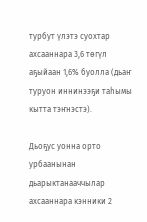турбут үлэтэ суохтар ахсааннара 3,6 төгүл аҕыйаан 1,6% буолла (дьаҥ туруон иннинээҕи таһымы кытта тэҥнэстэ).

Дьоҕус уонна орто урбаанынан дьарыктанааччылар ахсааннара кэнники 2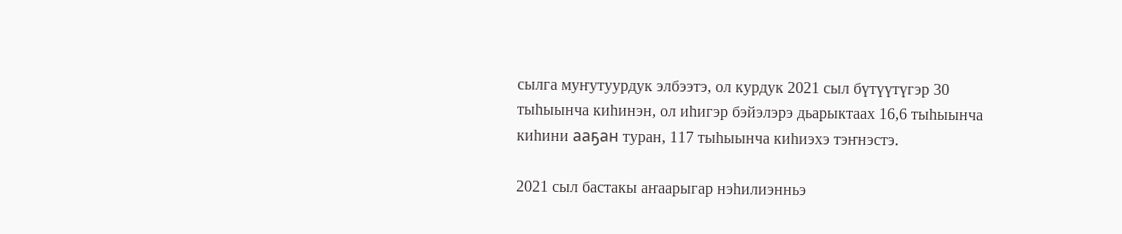сылга муҥутуурдук элбээтэ, ол курдук 2021 сыл бүтүүтүгэр 30 тыһыынча киһинэн, ол иһигэр бэйэлэрэ дьарыктаах 16,6 тыһыынча киһини ааҕан туран, 117 тыһыынча киһиэхэ тэҥнэстэ.

2021 сыл бастакы аҥаарыгар нэһилиэнньэ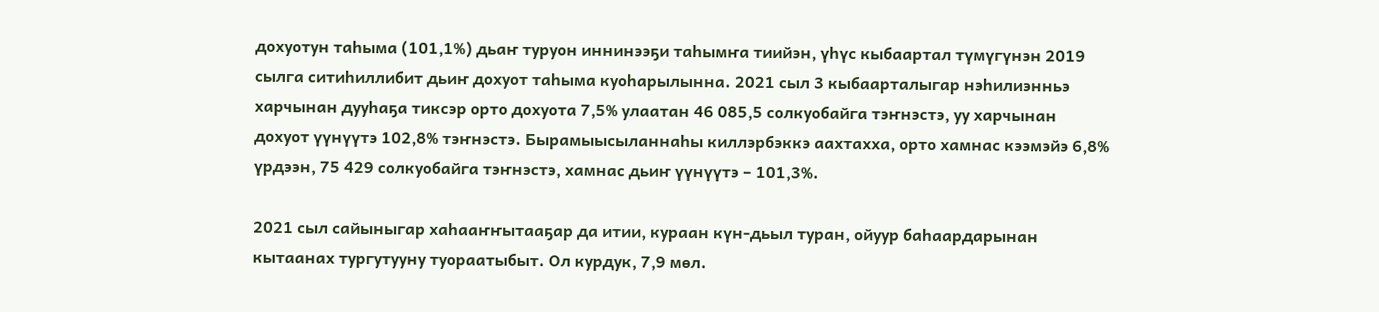дохуотун таһыма (101,1%) дьаҥ туруон иннинээҕи таһымҥа тиийэн, үһүс кыбаартал түмүгүнэн 2019 сылга ситиһиллибит дьиҥ дохуот таһыма куоһарылынна. 2021 сыл 3 кыбаарталыгар нэһилиэнньэ харчынан дууһаҕа тиксэр орто дохуота 7,5% улаатан 46 085,5 солкуобайга тэҥнэстэ, уу харчынан дохуот үүнүүтэ 102,8% тэҥнэстэ. Бырамыысыланнаһы киллэрбэккэ аахтахха, орто хамнас кээмэйэ 6,8% үрдээн, 75 429 солкуобайга тэҥнэстэ, хамнас дьиҥ үүнүүтэ – 101,3%.

2021 сыл сайыныгар хаһааҥҥытааҕар да итии, кураан күн-дьыл туран, ойуур баһаардарынан кытаанах тургутууну туораатыбыт. Ол курдук, 7,9 мөл.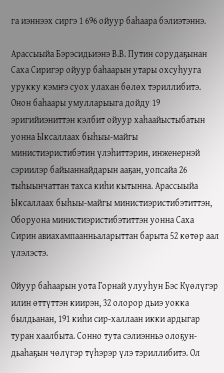га иэннээх сиргэ 1 696 ойуур баһаара бэлиэтэннэ.

Арассыыйа Бэрэсидьиэнэ В.В. Путин сорудаҕынан Саха Сиригэр ойуур баһаарын утары охсуһууга урукку кэмҥэ суох улахан бөлөх тэриллибитэ. Онон баһаары умулларыыга дойду 19 эригийиэниттэн кэлбит ойуур хаһаайыстыбатын уонна Ыксаллаах быһыы-майгы министиэристибэтин үлэһиттэрин, инженернэй сэриилэр байыаннайдарын ааҕан, уопсайа 26 тыһыынчаттан тахса киһи кытынна. Арассыыйа Ыксаллаах быһыы-майгы министиэристибэтиттэн, Оборуона министиэристибэтиттэн уонна Саха Сирин авиахампаанньаларыттан барыта 52 көтөр аал үлэлэстэ.

Ойуур баһаарын уота Горнай улууһун Бэс Күөлүгэр илин өттүттэн киирэн, 32 олорор дьиэ уокка былдьанан, 191 киһи сир-халлаан икки ардыгар туран хаалбыта. Сонно тута сэлиэнньэ олоҕун-дьаһаҕын чөлүгэр түһэрэр үлэ тэриллибитэ. Ол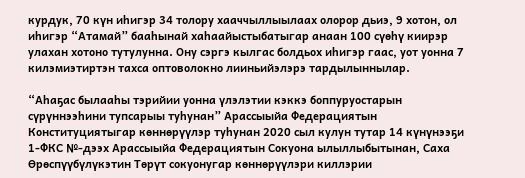курдук, 70 күн иһигэр 34 толору хааччыллыылаах олорор дьиэ, 9 хотон, ол иһигэр “Атамай” бааһынай хаһаайыстыбатыгар анаан 100 сүөһү киирэр улахан хотоно тутулунна. Ону сэргэ кылгас болдьох иһигэр гаас, уот уонна 7 килэмиэтиртэн тахса оптоволокно лииньийэлэрэ тардылыннылар.

“Аһаҕас былааһы тэрийии уонна үлэлэтии кэккэ боппуруостарын сүрүннээһини тупсарыы туһунан” Арассыыйа Федерациятын Конституциятыгар көннөрүүлэр туһунан 2020 сыл кулун тутар 14 күнүнээҕи 1-ФКС №-дээх Арассыыйа Федерациятын Сокуона ылыллыбытынан, Саха Өрөспүүбүлүкэтин Төрүт сокуонугар көннөрүүлэри киллэрии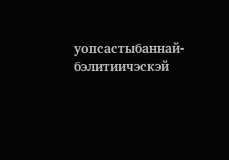уопсастыбаннай-бэлитиичэскэй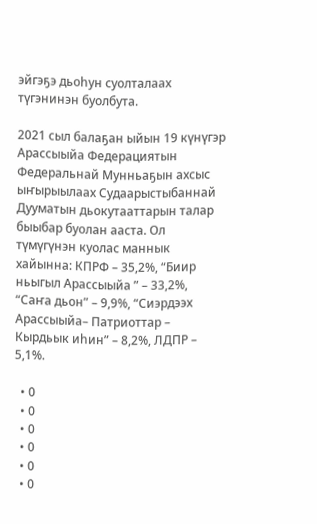эйгэҕэ дьоһун суолталаах түгэнинэн буолбута.

2021 сыл балаҕан ыйын 19 күнүгэр Арассыыйа Федерациятын Федеральнай Мунньаҕын ахсыс ыҥырыылаах Судаарыстыбаннай Дууматын дьокутааттарын талар быыбар буолан ааста. Ол түмүгүнэн куолас маннык хайынна: КПРФ – 35,2%, “Биир ньыгыл Арассыыйа ” – 33,2%, “Саҥа дьон” – 9,9%, “Сиэрдээх Арассыыйа– Патриоттар – Кырдьык иһин” – 8,2%, ЛДПР – 5,1%.

  • 0
  • 0
  • 0
  • 0
  • 0
  • 0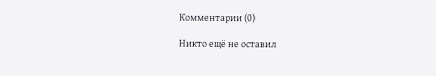Комментарии (0)

Никто ещё не оставил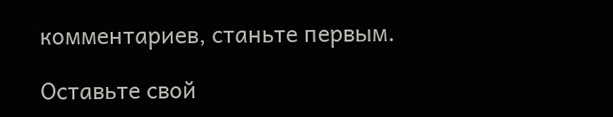комментариев, станьте первым.

Оставьте свой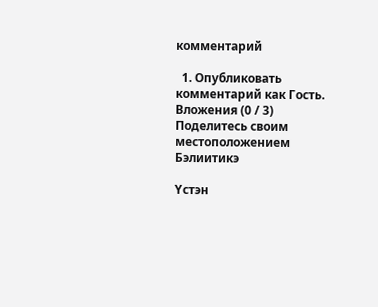комментарий

  1. Опубликовать комментарий как Гость.
Вложения (0 / 3)
Поделитесь своим местоположением
Бэлиитикэ

Үстэн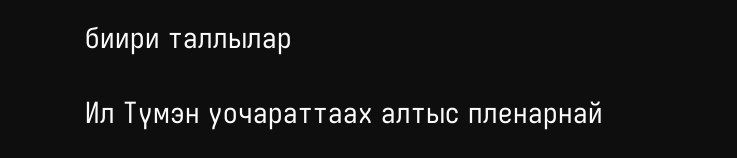биири таллылар

Ил Түмэн уочараттаах алтыс пленарнай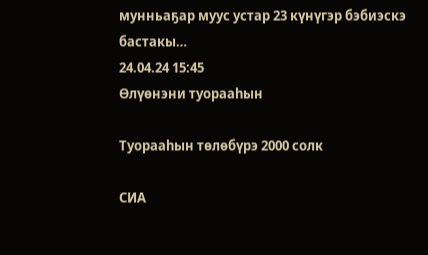мунньаҕар муус устар 23 күнүгэр бэбиэскэ бастакы…
24.04.24 15:45
Өлүөнэни туорааһын

Туорааһын төлөбүрэ 2000 солк

СИА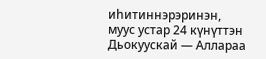иһитиннэрэринэн, муус устар 24 күнүттэн Дьокуускай — Аллараа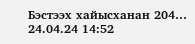Бэстээх хайысханан 204…
24.04.24 14:52